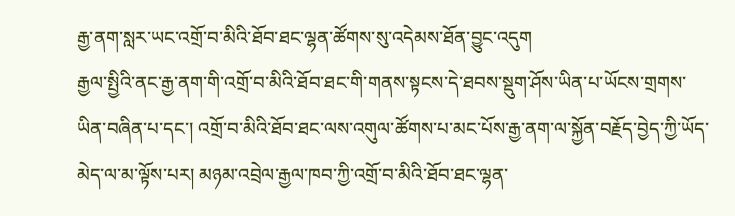རྒྱ་ནག་སླར་ཡང་འགྲོ་བ་མིའི་ཐོབ་ཐང་ལྷན་ཚོགས་སུ་འདེམས་ཐོན་བྱུང་འདུག
རྒྱལ་སྤྱིའི་ནང་རྒྱ་ནག་གི་འགྲོ་བ་མིའི་ཐོབ་ཐང་གི་གནས་སྟངས་དེ་ཐབས་སྡུག་ཤོས་ཡིན་པ་ཡོངས་གྲགས་ཡིན་བཞིན་པ་དང་། འགྲོ་བ་མིའི་ཐོབ་ཐང་ལས་འགུལ་ཚོགས་པ་མང་པོས་རྒྱ་ནག་ལ་སྐྱོན་བརྗོད་བྱེད་ཀྱི་ཡོད་མེད་ལ་མ་ལྟོས་པར། མཉམ་འབྲེལ་རྒྱལ་ཁབ་ཀྱི་འགྲོ་བ་མིའི་ཐོབ་ཐང་ལྷན་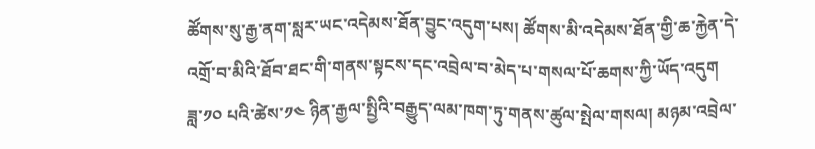ཚོགས་སུ་རྒྱ་ནག་སླར་ཡང་འདེམས་ཐོན་བྱུང་འདུག་པས། ཚོགས་མི་འདེམས་ཐོན་གྱི་ཆ་རྐྱེན་དེ་འགྲོ་བ་མིའི་ཐོབ་ཐང་གི་གནས་སྟངས་དང་འབྲེལ་བ་མེད་པ་གསལ་པོ་ཆགས་ཀྱི་ཡོད་འདུག
ཟླ་༡༠ པའི་ཚེས་༡༤ ཉིན་རྒྱལ་སྤྱིའི་བརྒྱུད་ལམ་ཁག་ཏུ་གནས་ཚུལ་སྤེལ་གསལ། མཉམ་འབྲེལ་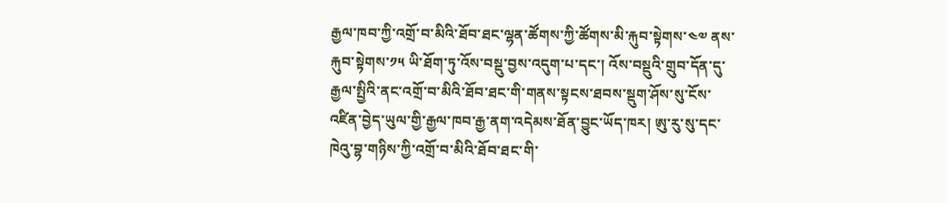རྒྱལ་ཁབ་ཀྱི་འགྲོ་བ་མིའི་ཐོབ་ཐང་ལྷན་ཚོགས་ཀྱི་ཚོགས་མི་རྐུབ་སྟེགས་༤༧ ནས་རྐུབ་སྟེགས་༡༥ ཡི་ཐོག་ཏུ་འོས་བསྡུ་བྱས་འདུག་པ་དང་། འོས་བསྡུའི་གྲུབ་དོན་དུ་རྒྱལ་སྤྱིའི་ནང་འགྲོ་བ་མིའི་ཐོབ་ཐང་གི་གནས་སྟངས་ཐབས་སྡུག་ཤོས་སུ་ངོས་འཛིན་བྱེད་ཡུལ་གྱི་རྒྱལ་ཁབ་རྒྱ་ནག་འདེམས་ཐོན་བྱུང་ཡོད་ཁར། ཨུ་རུ་སུ་དང་ཁེའུ་བྷ་གཉིས་ཀྱི་འགྲོ་བ་མིའི་ཐོབ་ཐང་གི་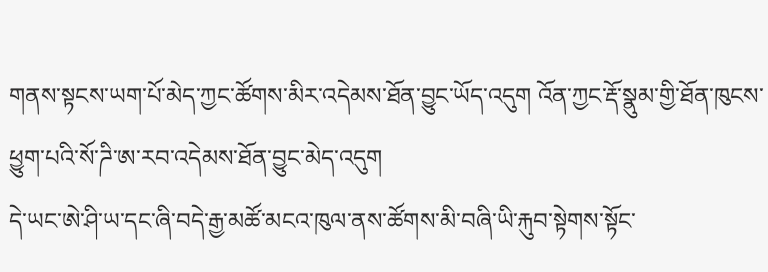གནས་སྟངས་ཡག་པོ་མེད་ཀྱང་ཚོགས་མིར་འདེམས་ཐོན་བྱུང་ཡོད་འདུག འོན་ཀྱང་རྡོ་སྣུམ་གྱི་ཐོན་ཁུངས་ཕྱུག་པའི་སོ་ཌི་ཨ་རབ་འདེམས་ཐོན་བྱུང་མེད་འདུག
དེ་ཡང་ཨེ་ཤི་ཡ་དང་ཞི་བདེ་རྒྱ་མཚོ་མངའ་ཁུལ་ནས་ཚོགས་མི་བཞི་ཡི་རྐུབ་སྟེགས་སྟོང་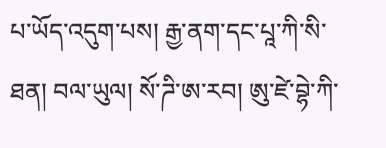པ་ཡོད་འདུག་པས། རྒྱ་ནག་དང་པཱ་ཀི་སི་ཐན། བལ་ཡུལ། སོ་ཌི་ཨ་རབ། ཨུ་ཛེ་བྷེ་ཀི་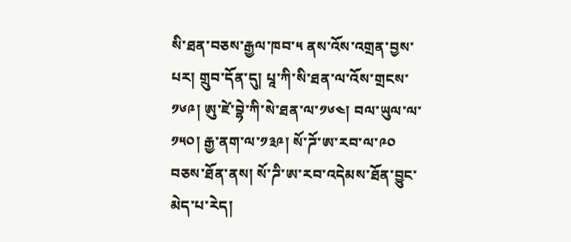སི་ཐན་བཅས་རྒྱལ་ཁབ་༥ ནས་འོས་འགྲན་བྱས་པར། གྲུབ་དོན་དུ། པཱ་ཀི་སི་ཐན་ལ་འོས་གྲངས་༡༦༩། ཨུ་ཛེ་བྷེ་ཀི་སེ་ཐན་ལ་༡༦༤། བལ་ཡུལ་ལ་༡༥༠། རྒྱ་ནག་ལ་༡༣༩། སོ་ཌོ་ཨ་རབ་ལ་༩༠ བཅས་ཐོན་ནས། སོ་ཌི་ཨ་རབ་འདེམས་ཐོན་བྱུང་མེད་པ་རེད།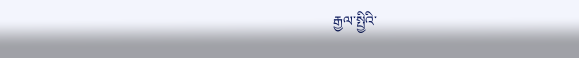རྒྱལ་སྤྱིའི་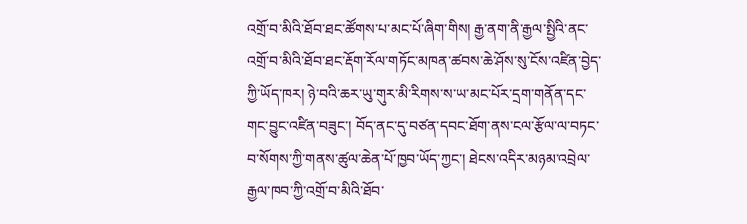འགྲོ་བ་མིའི་ཐོབ་ཐང་ཚོགས་པ་མང་པོ་ཞིག་གིས། རྒྱ་ནག་ནི་རྒྱལ་སྤྱིའི་ནང་འགྲོ་བ་མིའི་ཐོབ་ཐང་རྡོག་རོལ་གཏོང་མཁན་ཚབས་ཆེ་ཤོས་སུ་ངོས་འཛིན་བྱེད་ཀྱི་ཡོད་ཁར། ཉེ་བའི་ཆར་ཡུ་གུར་མི་རིགས་ས་ཡ་མང་པོར་དྲག་གནོན་དང་གང་བྱུང་འཛིན་བཟུང་། བོད་ནང་དུ་བཙན་དབང་ཐོག་ནས་ངལ་རྩོལ་ལ་བཏང་བ་སོགས་ཀྱི་གནས་ཚུལ་ཆེན་པོ་ཁྱབ་ཡོད་ཀྱང་། ཐེངས་འདིར་མཉམ་འབྲེལ་རྒྱལ་ཁབ་ཀྱི་འགྲོ་བ་མིའི་ཐོབ་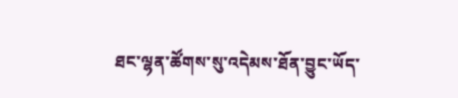ཐང་ལྷན་ཚོགས་སུ་འདེམས་ཐོན་བྱུང་ཡོད་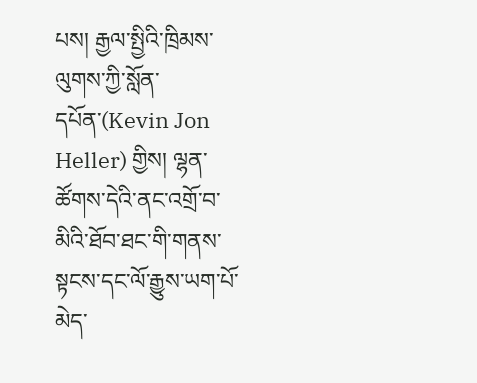པས། རྒྱལ་སྤྱིའི་ཁྲིམས་ལུགས་ཀྱི་སློན་དཔོན་(Kevin Jon Heller) གྱིས། ལྷན་ཚོགས་དེའི་ནང་འགྲོ་བ་མིའི་ཐོབ་ཐང་གི་གནས་སྟངས་དང་ལོ་རྒྱུས་ཡག་པོ་མེད་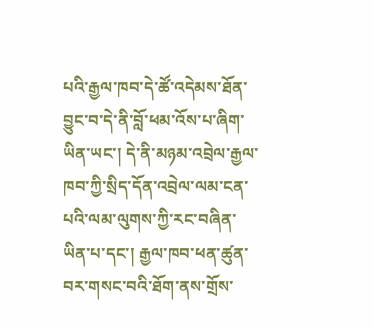པའི་རྒྱལ་ཁབ་དེ་ཚོ་འདེམས་ཐོན་བྱུང་བ་དེ་ནི་བློ་ཕམ་འོས་པ་ཞིག་ཡིན་ཡང་། དེ་ནི་མཉམ་འབྲེལ་རྒྱལ་ཁབ་ཀྱི་སྲིད་དོན་འབྲེལ་ལམ་ངན་པའི་ལམ་ལུགས་ཀྱི་རང་བཞིན་ཡིན་པ་དང་། རྒྱལ་ཁབ་ཕན་ཚུན་བར་གསང་བའི་ཐོག་ནས་གྲོས་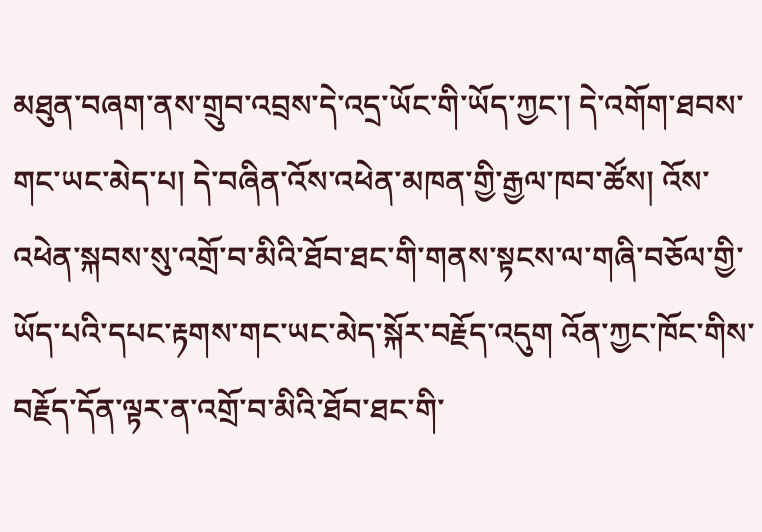མཐུན་བཞག་ནས་གྲུབ་འབྲས་དེ་འདྲ་ཡོང་གི་ཡོད་ཀྱང་། དེ་འགོག་ཐབས་གང་ཡང་མེད་པ། དེ་བཞིན་འོས་འཕེན་མཁན་གྱི་རྒྱལ་ཁབ་ཚོས། འོས་འཕེན་སྐབས་སུ་འགྲོ་བ་མིའི་ཐོབ་ཐང་གི་གནས་སྟངས་ལ་གཞི་བཅོལ་གྱི་ཡོད་པའི་དཔང་རྟགས་གང་ཡང་མེད་སྐོར་བརྗོད་འདུག འོན་ཀྱང་ཁོང་གིས་བརྗོད་དོན་ལྟར་ན་འགྲོ་བ་མིའི་ཐོབ་ཐང་གི་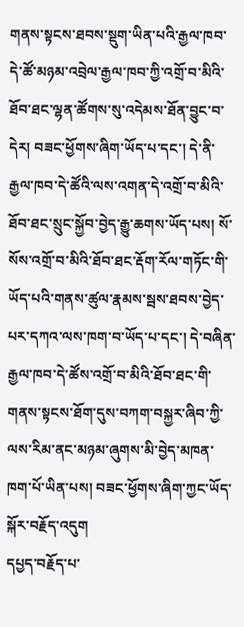གནས་སྟངས་ཐབས་སྡུག་ཡིན་པའི་རྒྱལ་ཁབ་དེ་ཚོ་མཉམ་འབྲེལ་རྒྱལ་ཁབ་ཀྱི་འགྲོ་བ་མིའི་ཐོབ་ཐང་ལྷན་ཚོགས་སུ་འདེམས་ཐོན་བྱུང་བ་དེར། བཟང་ཕྱོགས་ཞིག་ཡོད་པ་དང་། དེ་ནི་རྒྱལ་ཁབ་དེ་ཚོའི་ལས་འགན་དེ་འགྲོ་བ་མིའི་ཐོབ་ཐང་སྲུང་སྐྱོབ་བྱེད་རྒྱུ་ཆགས་ཡོད་པས། སོ་སོས་འགྲོ་བ་མིའི་ཐོབ་ཐང་རྡོག་རོལ་གཏོང་གི་ཡོད་པའི་གནས་ཚུལ་རྣམས་སྦས་ཐབས་བྱེད་པར་དཀའ་ལས་ཁག་བ་ཡོད་པ་དང་། དེ་བཞིན་རྒྱལ་ཁབ་དེ་ཚོས་འགྲོ་བ་མིའི་ཐོབ་ཐང་གི་གནས་སྟངས་ཐོག་དུས་བཀག་བསྐྱར་ཞིབ་ཀྱི་ལས་རིམ་ནང་མཉམ་ཞུགས་མི་བྱེད་མཁན་ཁག་པོ་ཡིན་པས། བཟང་ཕྱོགས་ཞིག་ཀྱང་ཡོད་སྐོར་བརྗོད་འདུག
དཔྱད་བརྗོད་པ་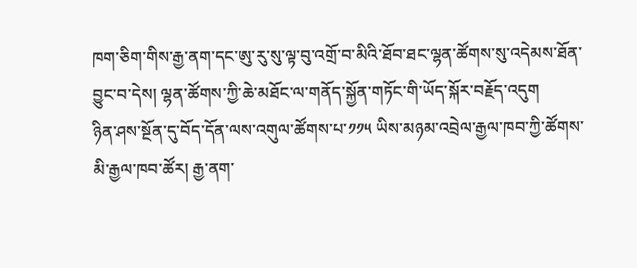ཁག་ཅིག་གིས་རྒྱ་ནག་དང་ཨུ་རུ་སུ་ལྟ་བུ་འགྲོ་བ་མིའི་ཐོབ་ཐང་ལྷན་ཚོགས་སུ་འདེམས་ཐོན་བྱུང་བ་དེས། ལྷན་ཚོགས་ཀྱི་ཆེ་མཐོང་ལ་གནོད་སྐྱོན་གཏོང་གི་ཡོད་སྐོར་བརྗོད་འདུག
ཉིན་ཤས་སྔོན་དུ་བོད་དོན་ལས་འགུལ་ཚོགས་པ་༡༡༥ ཡིས་མཉམ་འབྲེལ་རྒྱལ་ཁབ་ཀྱི་ཚོགས་མི་རྒྱལ་ཁབ་ཚོར། རྒྱ་ནག་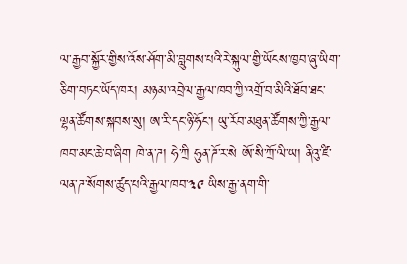ལ་རྒྱབ་སྐྱོར་གྱིས་འོས་ཤོག་མི་བླུགས་པའི་རེ་སྐུལ་གྱི་ཡོངས་ཁྱབ་ཞུ་ཡིག་ཅིག་བཏང་ཡོད་ཁར། མཉམ་འབྲེལ་རྒྱལ་ཁབ་ཀྱི་འགྲོ་བ་མིའི་ཐོབ་ཐང་ལྷན་ཚོགས་སྐབས་སུ། ཨ་རི་དང་ཉི་ཧོང་། ཡུ་རོབ་མཐུན་ཚོགས་ཀྱི་རྒྱལ་ཁབ་མང་ཆེ་བ་ཞིག ཁེ་ན་ཌ། ཧེ་ཀྲི ཧུན་ཌོ་ར་སེ ཨོ་སི་ཀྲོ་ལི་ཡ། ནིའུ་ཛི་ལན་ཌ་སོགས་ཚུད་པའི་རྒྱལ་ཁབ་༣༩ ཡིས་རྒྱ་ནག་གི་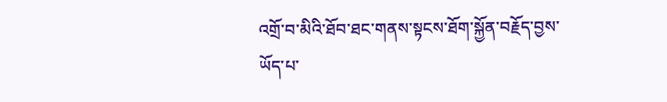འགྲོ་བ་མིའི་ཐོབ་ཐང་གནས་སྟངས་ཐོག་སྐྱོན་བརྗོད་བྱས་ཡོད་པ་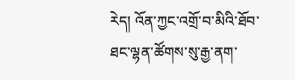རེད། འོན་ཀྱང་འགྲོ་བ་མིའི་ཐོབ་ཐང་ལྷན་ཚོགས་སུ་རྒྱ་ནག་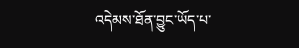འདེམས་ཐོན་བྱུང་ཡོད་པ་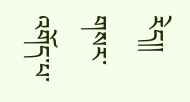རེད།།
གསར་འགོད་པ་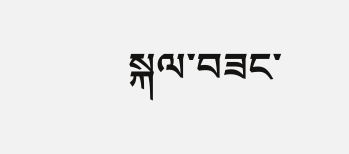སྐལ་བཟང་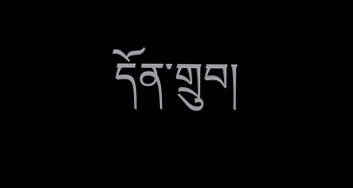དོན་གྲུབ།